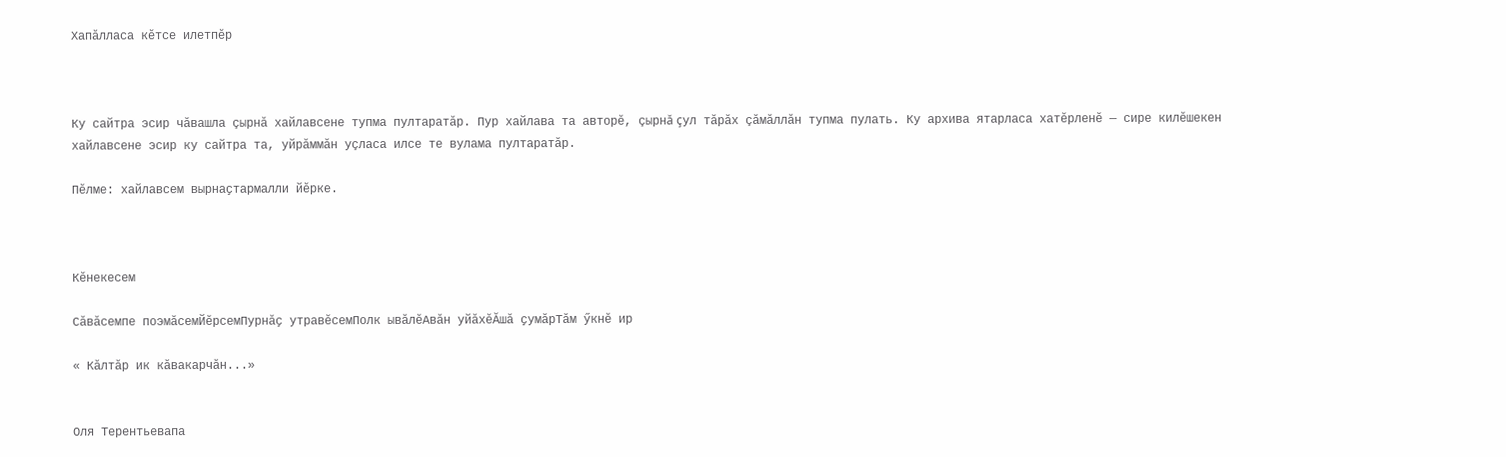Хапăлласа кĕтсе илетпĕр



Ку сайтра эсир чăвашла çырнă хайлавсене тупма пултаратăр. Пур хайлава та авторĕ, çырнă çул тăрăх çăмăллăн тупма пулать. Ку архива ятарласа хатĕрленĕ — сире килĕшекен хайлавсене эсир ку сайтра та, уйрăммăн уçласа илсе те вулама пултаратăр.

Пӗлме: хайлавсем вырнаҫтармалли йӗрке.



Кĕнекесем

Сăвăсемпе поэмăсемЙĕрсемПурнӑҫ утравӗсемПолк ывӑлӗАвăн уйăхĕӐшӑ ҫумӑрТăм ӳкнĕ ир

« Кăлтăр ик кăвакарчăн...»


Оля Терентьевапа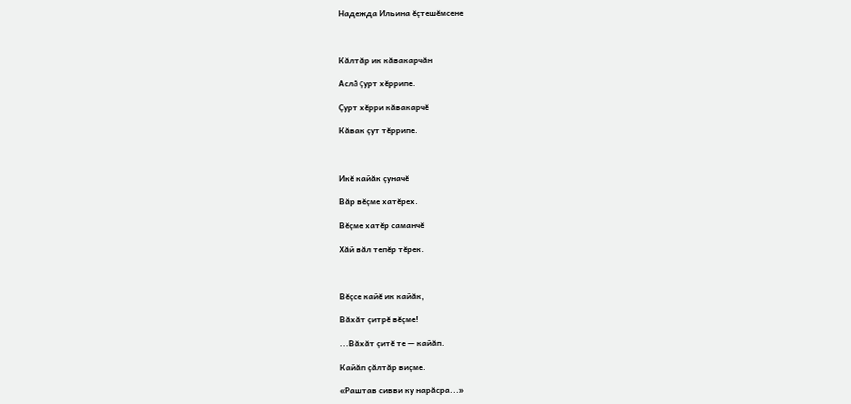Надежда Ильина ĕçтешĕмсене



Кăлтăр ик кăвакарчăн

Аслă çурт хĕррипе.

Çурт хĕрри кăвакарчĕ

Кăвак çут тĕррипе.



Икĕ кайăк çуначĕ

Вăр вĕçме хатĕрех.

Вĕçме хатĕр саманчĕ

Хăй вăл тепĕр тĕрек.



Вĕçсе кайĕ ик кайăк,

Вăхăт çитрĕ вĕçме!

...Вăхăт çитĕ те — кайăп.

Кайăп çăлтăр виçме.

«Раштав сивви ку нарăсра...»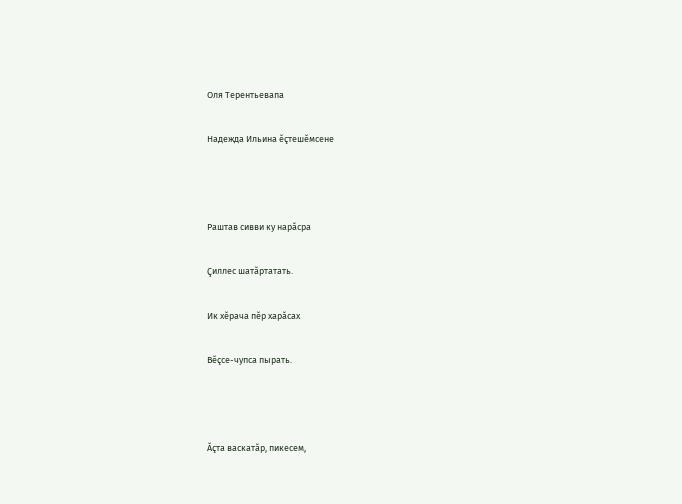Оля Терентьевапа

Надежда Ильина ĕçтешĕмсене



Раштав сивви ку нарăсра

Çиллес шатăртатать.

Ик хĕрача пĕр харăсах

Вĕçсе-чупса пырать.



Ăçта васкатăр, пикесем,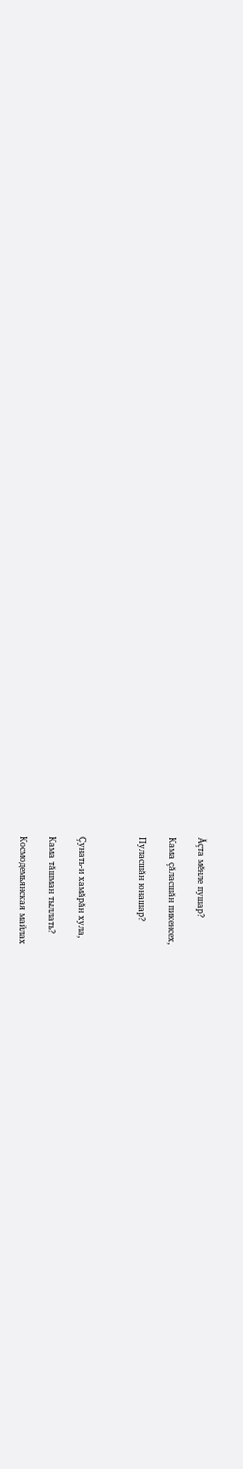Ăçта мĕнле пушар?

Кама çăласшăн пикенсех,

Пуласшăн юнашар?



Çунать-и хамăрăн хула,

Кама тăшман тыллать?

Космодемьянская майлах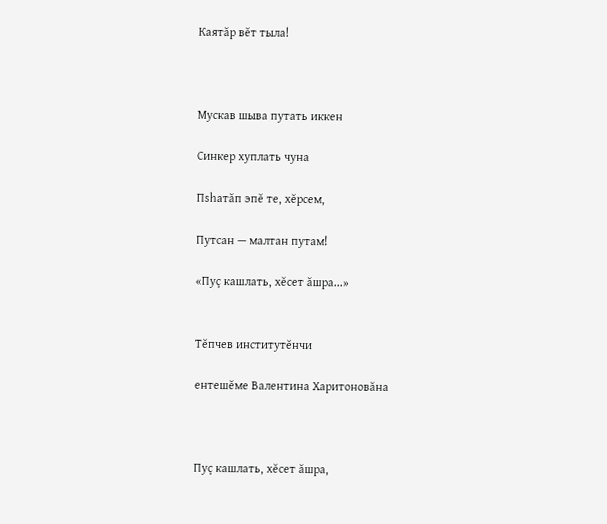Каятăр вĕт тыла!



Мускав шыва путать иккен

Синкер хуплать чуна

Пshатăп эпĕ те, хĕрсем,

Путсан — малтан путам!

«Пуç кашлать, хĕсет ăшра...»


Тĕпчев институтĕнчи

ентешĕме Валентина Харитоновăна



Пуç кашлать, хĕсет ăшра,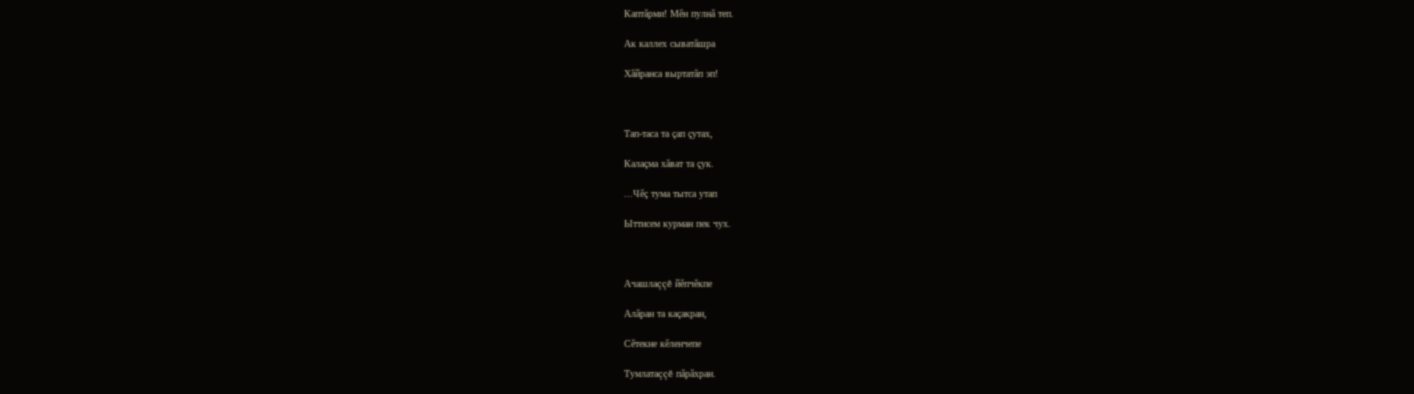Каптăрми! Мĕн пулнă теп.

Ак каллех сыватăшра

Хăйранса выртатăп эп!



Тап-таса та çап çутах,

Калаçма хăват та çук.

...Чĕç тума тытса утап

Ыттисем курман пек чух.



Ачашлаççĕ йĕпчĕкпе

Алăран та каçакран,

Сĕтекне кĕленчепе

Тумлатаççĕ пăрăхран.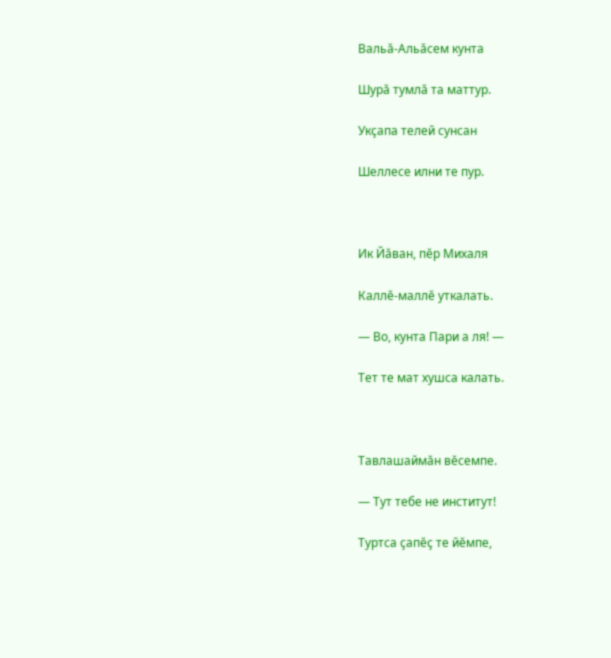Вальă-Альăсем кунта

Шурă тумлă та маттур.

Укçапа телей сунсан

Шеллесе илни те пур.



Ик Йăван, пĕр Михаля

Каллĕ-маллĕ уткалать.

— Во, кунта Пари а ля! —

Тет те мат хушса калать.



Тавлашаймăн вĕсемпе.

— Тут тебе не институт!

Туртса çапĕç те йĕмпе,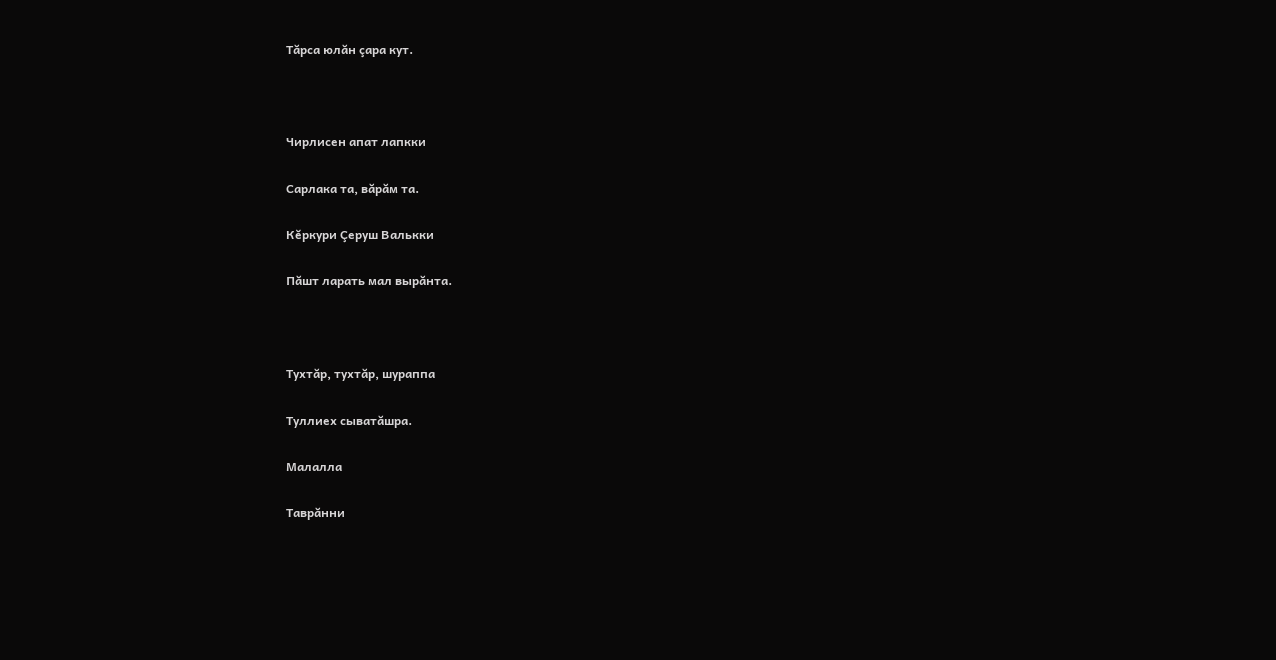Тăрса юлăн çара кут.



Чирлисен апат лапкки

Сарлака та, вăрăм та.

Кĕркури Çеруш Валькки

Пăшт ларать мал вырăнта.



Тухтăр, тухтăр, шураппа

Туллиех сыватăшра.

Малалла

Таврăнни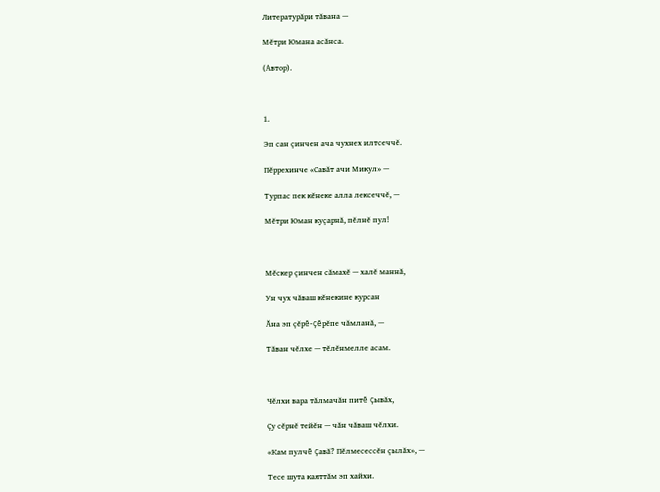Литературăри тăвана —

Мĕтри Юмана асăнса.

(Автор).



1.

Эп сан çинчен ача чухнех илтсеччĕ.

Пĕррехинче «Савăт ачи Микул» —

Турпас пек кĕнеке алла лексеччĕ, —

Мĕтри Юман куçарнă, пĕлнĕ пул!



Мĕскер çинчен сăмахĕ — халĕ маннă,

Ун чух чăваш кĕнекине курсан

Ăна эп çĕрĕ-çĕрĕпе чăмланă, —

Тăван чĕлхе — тĕлĕнмелле асам.



Чĕлхи вара тăлмачăн питĕ çывăх,

Çу сĕрнĕ тейĕн — чăн чăваш чĕлхи.

«Кам пулчĕ çавă? Пĕлмесессĕн çылăх», —

Тесе шута каяттăм эп хайхи.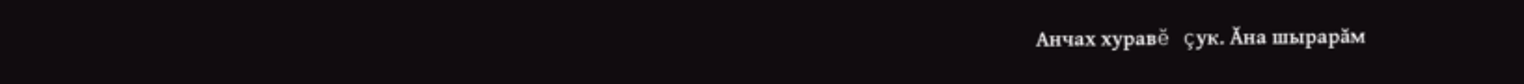Анчах хуравĕ çук. Ăна шырарăм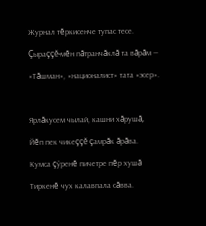Журнал тĕркисенче тупас тесе.

Çыраççĕ-мĕн пăтранчăклă та вăрăм —

«Тăшман», «националист» тата «эсер».



Ярлăкусем чылай, кашни хăрушă,

Йĕп пек чикеççĕ çамрăк ăрăва.

Кумса çӳренĕ пичетре пĕр хушă

Тиркенĕ чух калавпала сăвва.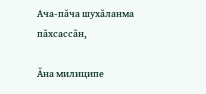Ача-пăча шухăланма пăхсассăн,

Ăна милиципе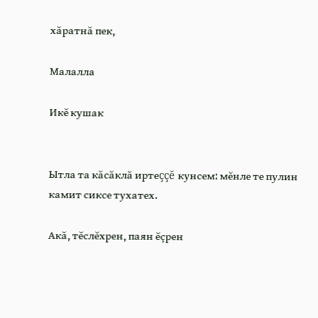хăратнă пек,

Малалла

Икĕ кушак


Ытла та кăсăклă иртеççĕ кунсем: мĕнле те пулин камит сиксе тухатех.

Акă, тĕслĕхрен, паян ĕçрен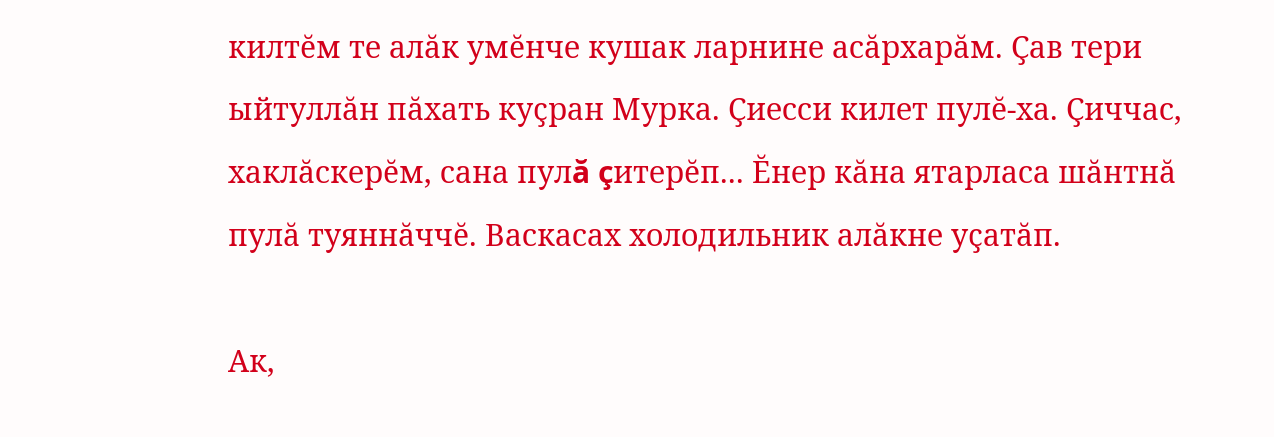килтĕм те алăк умĕнче кушак ларнине асăрхарăм. Çав тери ыйтуллăн пăхать куçран Мурка. Çиесси килет пулĕ-ха. Çиччас, хаклăскерĕм, сана пулă çитерĕп... Ĕнер кăна ятарласа шăнтнă пулă туяннăччĕ. Васкасах холодильник алăкне уçатăп.

Ак,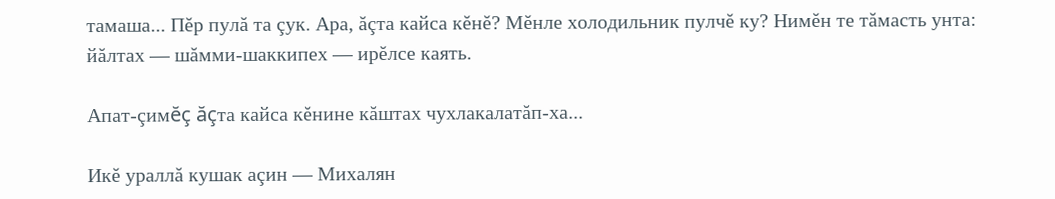тамаша... Пĕр пулă та çук. Ара, ăçта кайса кĕнĕ? Мĕнле холодильник пулчĕ ку? Нимĕн те тăмасть унта: йăлтах — шăмми-шаккипех — ирĕлсе каять.

Апат-çимĕç ăçта кайса кĕнине кăштах чухлакалатăп-ха...

Икĕ ураллă кушак аçин — Михалян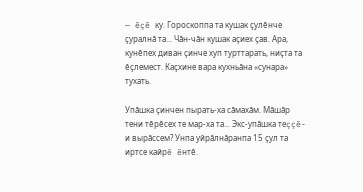— ĕçĕ ку. Гороскоппа та кушак çулĕнче çуралнă та... Чăн-чăн кушак аçиех çав. Ара, кунĕпех диван çинче хуп турттарать, ниçта та ĕçлемест. Каçхине вара кухньăна «сунара» тухать.

Упăшка çинчен пырать-ха сăмахăм. Мăшăр тени тĕрĕсех те мар-ха та... Экс-упăшка теççĕ-и вырăссем? Унпа уйрăлнăранпа 15 çул та иртсе кайрĕ ĕнтĕ.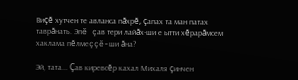Виçĕ хутчен те авланса пăхрĕ, çапах та ман патах таврăнать. Эпĕ çав тери лайăх-ши е ытти хĕрарăмсем хаклама пĕлмеççĕ-ши ăна?

Эй, тата... Çав киревсĕр кахал Михаля çинчен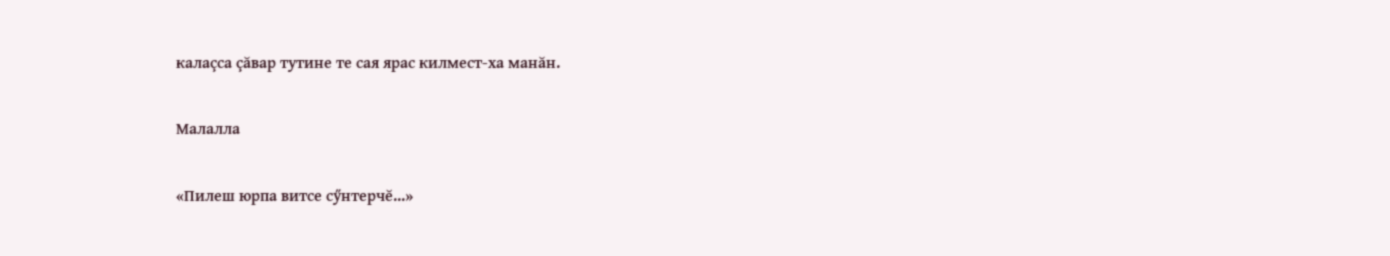калаçса çăвар тутине те сая ярас килмест-ха манăн.

Малалла

«Пилеш юрпа витсе сӳнтерчĕ...»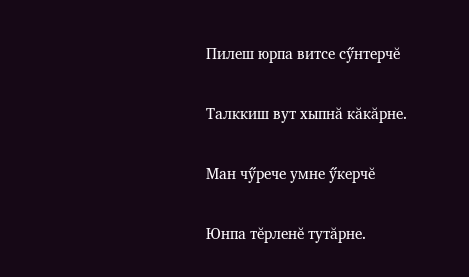Пилеш юрпа витсе сӳнтерчĕ

Талккиш вут хыпнă кăкăрне.

Ман чӳрече умне ӳкерчĕ

Юнпа тĕрленĕ тутăрне.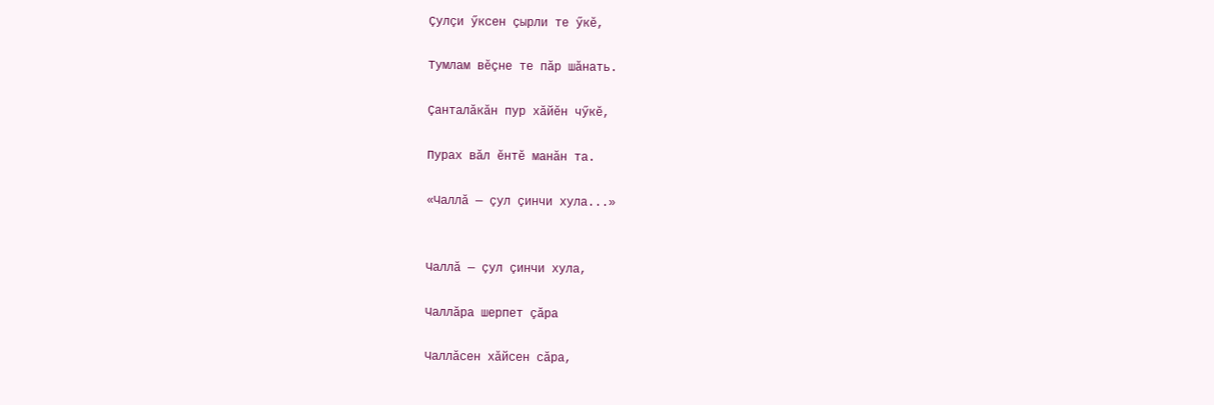Çулçи ӳксен çырли те ӳкĕ,

Тумлам вĕçне те пăр шăнать.

Çанталăкăн пур хăйĕн чӳкĕ,

Пурах вăл ĕнтĕ манăн та.

«Чаллă — çул çинчи хула...»


Чаллă — çул çинчи хула,

Чаллăра шерпет çăра

Чаллăсен хăйсен сăра,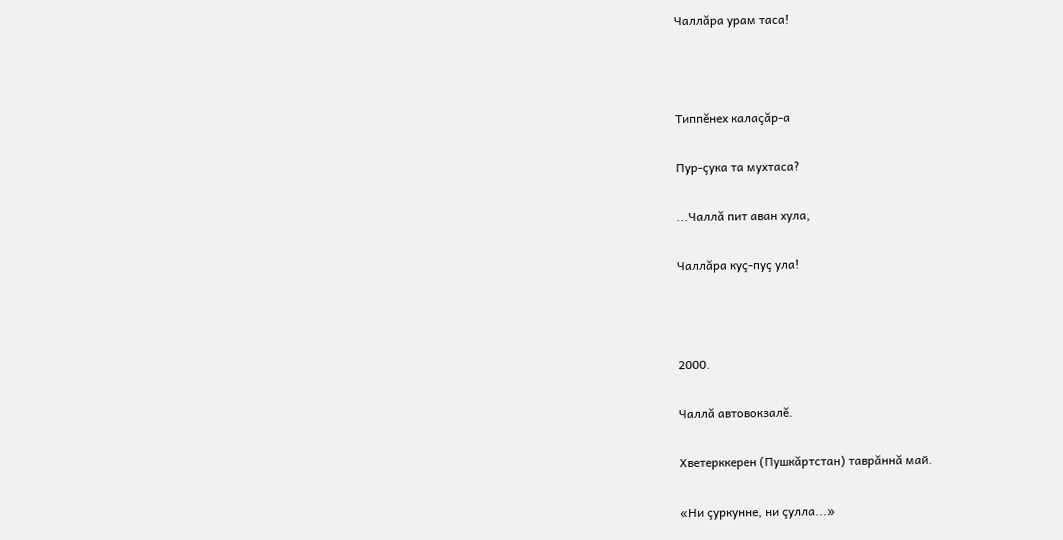Чаллăра урам таса!



Типпĕнех калаçăр-а

Пур-çука та мухтаса?

...Чаллă пит аван хула,

Чаллăра куç-пуç ула!



2000.

Чаллă автовокзалĕ.

Хветерккерен (Пушкăртстан) таврăннă май.

«Ни çуркунне, ни çулла...»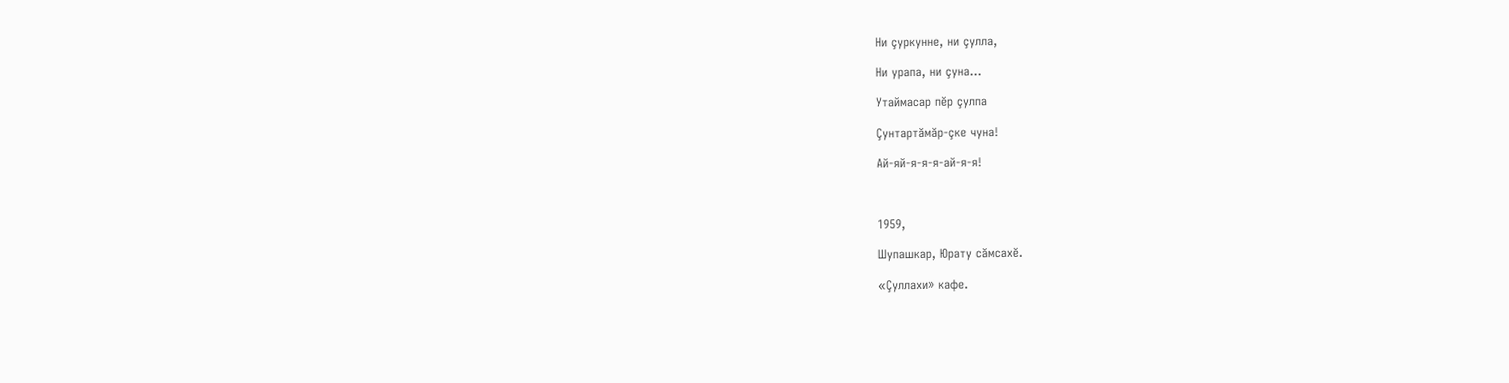Ни çуркунне, ни çулла,

Ни урапа, ни çуна...

Утаймасар пĕр çулпа

Çунтартăмăр-çке чуна!

Ай-яй-я-я-я-ай-я-я!



1959,

Шупашкар, Юрату сăмсахĕ.

«Çуллахи» кафе.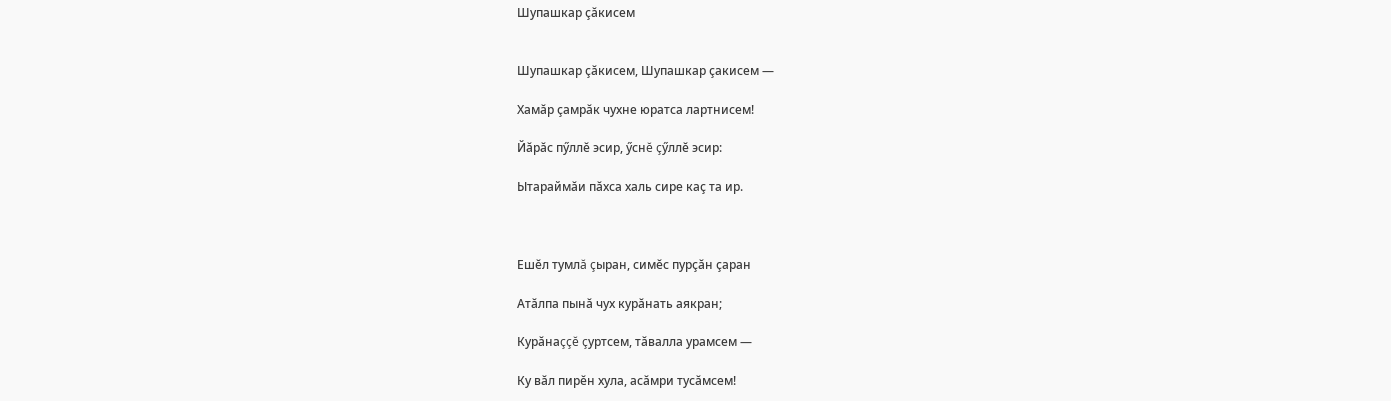Шупашкар çăкисем


Шупашкар çăкисем, Шупашкар çакисем —

Хамăр çамрăк чухне юратса лартнисем!

Йăрăс пӳллĕ эсир, ӳснĕ çӳллĕ эсир:

Ытараймăи пăхса халь сире каç та ир.



Ешĕл тумлă çыран, симĕс пурçăн çаран

Атăлпа пынă чух курăнать аякран;

Курăнаççĕ çуртсем, тăвалла урамсем —

Ку вăл пирĕн хула, асăмри тусăмсем!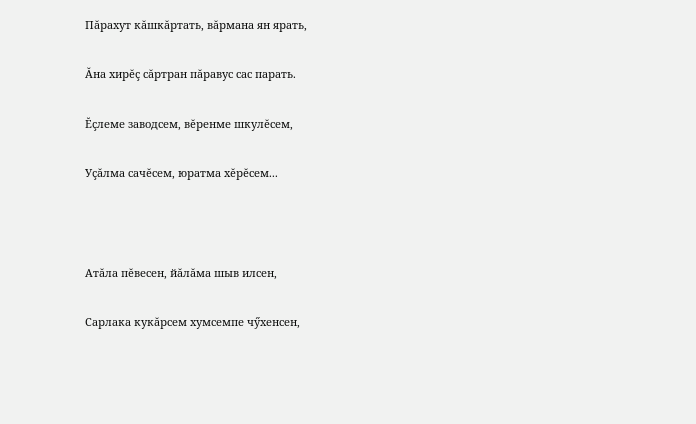Пăрахут кăшкăртать, вăрмана ян ярать,

Ăна хирĕç сăртран пăравус сас парать.

Ĕçлеме заводсем, вĕренме шкулĕсем,

Уçăлма сачĕсем, юратма хĕрĕсем...



Атăла пĕвесен, йăлăма шыв илсен,

Сарлака кукăрсем хумсемпе чӳхенсен,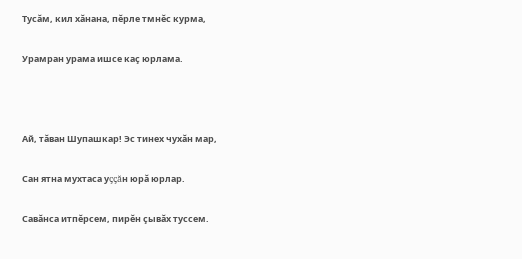Тусăм, кил хăнана, пĕрле тмнĕс курма,

Урамран урама ишсе каç юрлама.



Ай, тăван Шупашкар! Эс тинех чухăн мар,

Сан ятна мухтаса уççăн юрă юрлар.

Савăнса итпĕрсем, пирĕн çывăх туссем.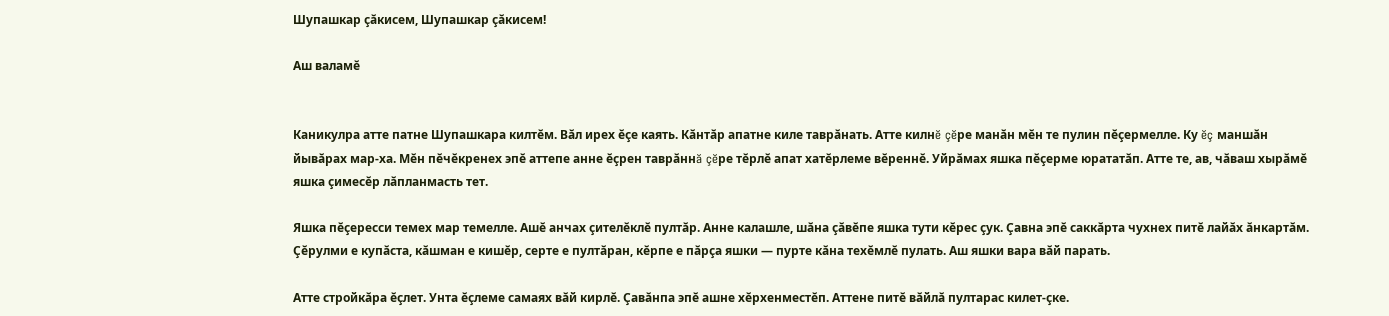Шупашкар çăкисем, Шупашкар çăкисем!

Аш валамĕ


Каникулра атте патне Шупашкара килтĕм. Вăл ирех ĕçе каять. Кăнтăр апатне киле таврăнать. Атте килнĕ çĕре манăн мĕн те пулин пĕçермелле. Ку ĕç маншăн йывăрах мар-ха. Мĕн пĕчĕкренех эпĕ аттепе анне ĕçрен таврăннă çĕре тĕрлĕ апат хатĕрлеме вĕреннĕ. Уйрăмах яшка пĕçерме юрататăп. Атте те, ав, чăваш хырăмĕ яшка çимесĕр лăпланмасть тет.

Яшка пĕçересси темех мар темелле. Ашĕ анчах çителĕклĕ пултăр. Анне калашле, шăна çăвĕпе яшка тути кĕрес çук. Çавна эпĕ саккăрта чухнех питĕ лайăх ăнкартăм. Çĕрулми е купăста, кăшман е кишĕр, серте е пултăран, кĕрпе е пăрçа яшки — пурте кăна техĕмлĕ пулать. Аш яшки вара вăй парать.

Атте стройкăра ĕçлет. Унта ĕçлеме самаях вăй кирлĕ. Çавăнпа эпĕ ашне хĕрхенместĕп. Аттене питĕ вăйлă пултарас килет-çке.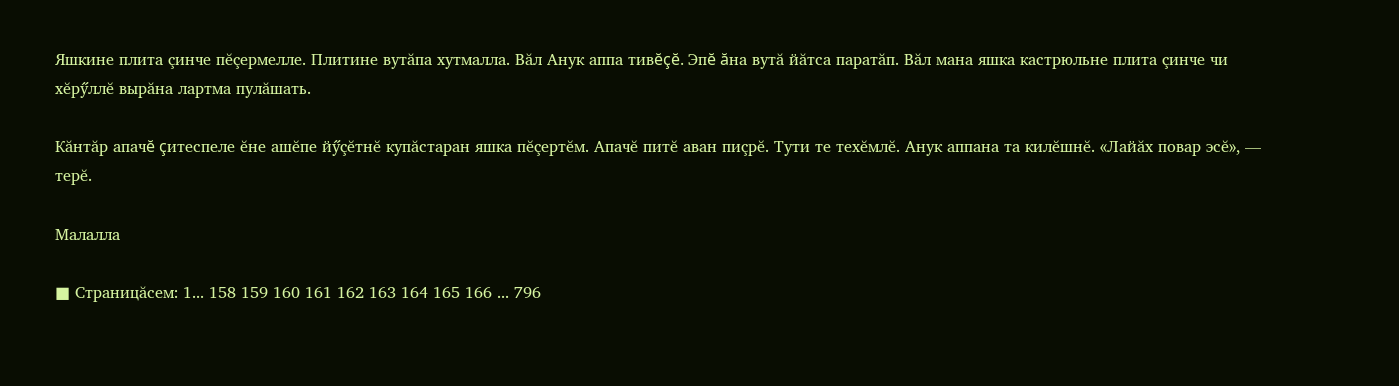Яшкине плита çинче пĕçермелле. Плитине вутăпа хутмалла. Вăл Анук аппа тивĕçĕ. Эпĕ ăна вутă йăтса паратăп. Вăл мана яшка кастрюльне плита çинче чи хĕрӳллĕ вырăна лартма пулăшать.

Кăнтăр апачĕ çитеспеле ĕне ашĕпе йӳçĕтнĕ купăстаран яшка пĕçертĕм. Апачĕ питĕ аван пиçрĕ. Тути те техĕмлĕ. Анук аппана та килĕшнĕ. «Лайăх повар эсĕ», — терĕ.

Малалла

■ Страницăсем: 1... 158 159 160 161 162 163 164 165 166 ... 796